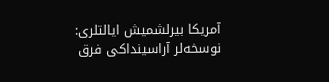آمریکا بیرلشمیش ایالتلری: نوسخه‌لر آراسینداکی فرق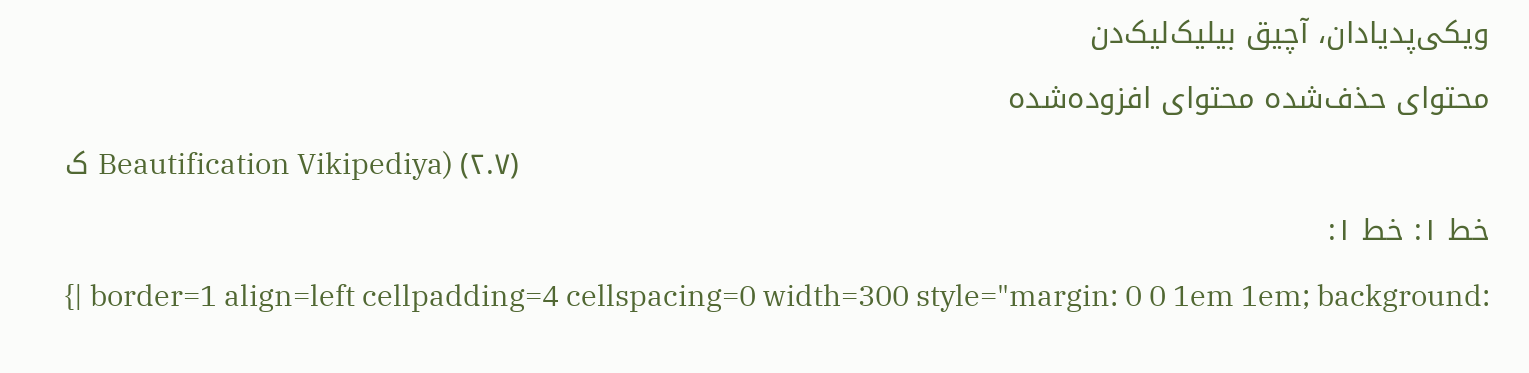ویکی‌پدیادان، آچیق بیلیک‌لیک‌دن
محتوای حذف‌شده محتوای افزوده‌شده
ک Beautification Vikipediya) (۲.۷)
خط ۱: خط ۱:
{| border=1 align=left cellpadding=4 cellspacing=0 width=300 style="margin: 0 0 1em 1em; background: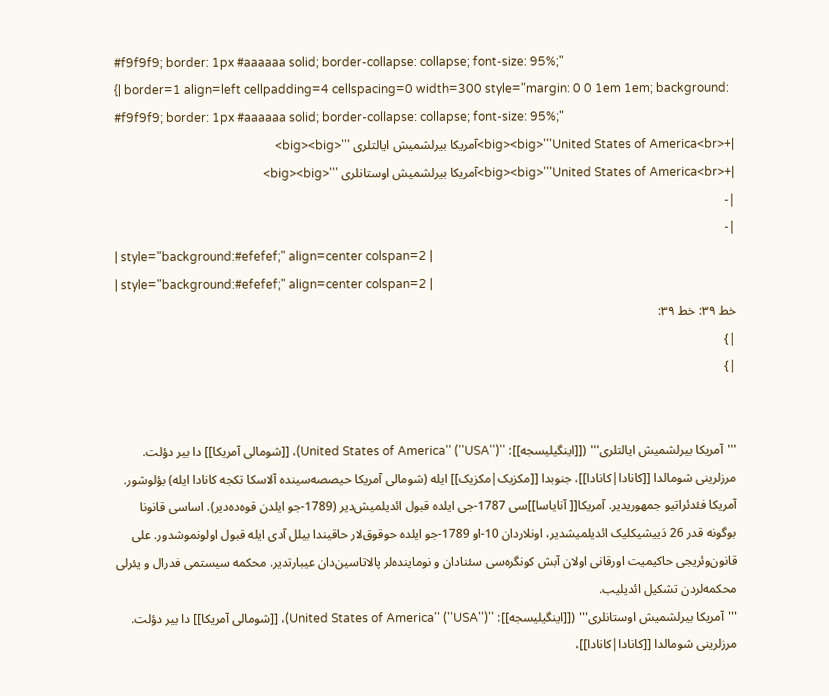#f9f9f9; border: 1px #aaaaaa solid; border-collapse: collapse; font-size: 95%;"
{| border=1 align=left cellpadding=4 cellspacing=0 width=300 style="margin: 0 0 1em 1em; background: #f9f9f9; border: 1px #aaaaaa solid; border-collapse: collapse; font-size: 95%;"
|+<big><big>'''United States of America<br>آمریکا بیرلشمیش ایالتلری '''<big><big>
|+<big><big>'''United States of America<br>آمریکا بیرلشمیش اوستانلری '''<big><big>
|-
|-
| style="background:#efefef;" align=center colspan=2 |
| style="background:#efefef;" align=center colspan=2 |
خط ۳۹: خط ۳۹:
|}
|}


'''آمریکا بیرلشمیش ایالتلری''' ([[اینگیلیسجه]]: ''United States of America'' (''USA''))، [[شومالی آمریکا]] دا بیر دؤلت. مرزلرینی شومالدا [[کانادا|کانادا]]، جنوبدا [[مکزیک|مکزیک]] ایله (شومالی آمریکا حیصصه‌سینده آلاسکا تکجه کانادا ایله) بؤلوشور. آمریکا فئدئراتیو جمهوریدیر. آمریکا[[ آنایاسا]]سی 1787-جی ایلده قبول ائدیلمیش‌دیر (1789-جو ایلدن قوه‌ده‌دیر). اساسی قانونا بوگونه قدر 26 دَییشیکلیک ائدیلمیشدیر، اونلاردان 10-او 1789-جو ایلده حوقوق‌لار حاقیندا بیلل آدی ایله قبول اولونموشدور. علی قانون‌وئریجی حاکیمیت اورقانی اولان آبش کونگره‌سی سئنادان و نوماینده‌لر پالاتاسین‌دان عیبارتدیر. محکمه سیستمی فدرال و یئرلی محکمه‌لردن تشکیل ائدیلیب.
'''آمریکا بیرلشمیش اوستانلری''' ([[اینگیلیسجه]]: ''United States of America'' (''USA''))، [[شومالی آمریکا]] دا بیر دؤلت. مرزلرینی شومالدا [[کانادا|کانادا]]،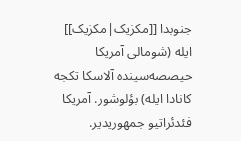جنوبدا [[مکزیک|مکزیک]] ایله (شومالی آمریکا حیصصه‌سینده آلاسکا تکجه کانادا ایله) بؤلوشور. آمریکا فئدئراتیو جمهوریدیر.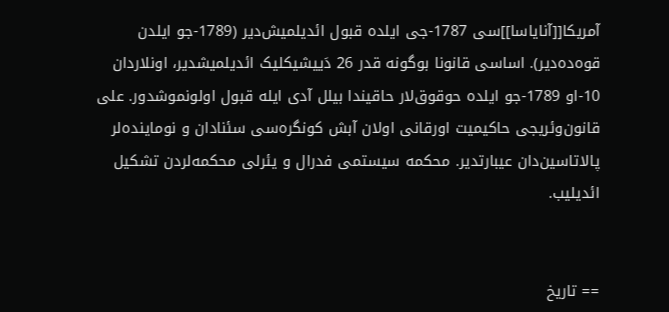آمریکا[[آنایاسا]]سی 1787-جی ایلده قبول ائدیلمیش‌دیر (1789-جو ایلدن قوه‌ده‌دیر). اساسی قانونا بوگونه قدر 26 دَییشیکلیک ائدیلمیشدیر، اونلاردان 10-او 1789-جو ایلده حوقوق‌لار حاقیندا بیلل آدی ایله قبول اولونموشدور. علی قانون‌وئریجی حاکیمیت اورقانی اولان آبش کونگره‌سی سئنادان و نوماینده‌لر پالاتاسین‌دان عیبارتدیر. محکمه سیستمی فدرال و یئرلی محکمه‌لردن تشکیل ائدیلیب.


== تاریخ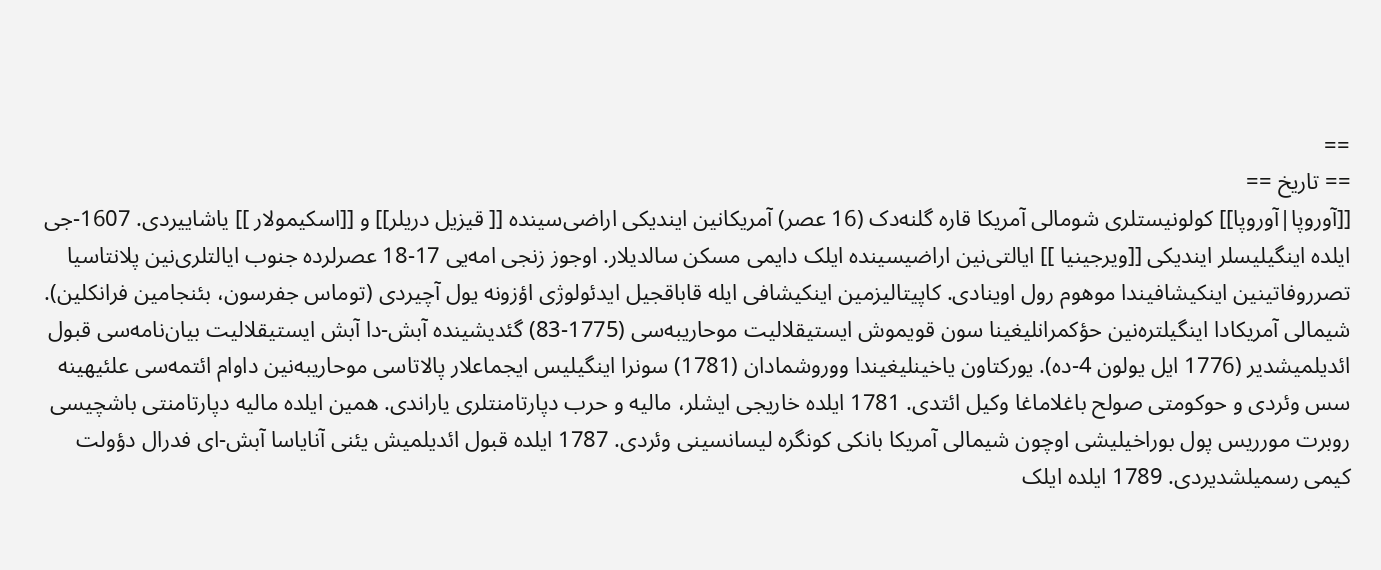==
== تاریخ ==
[[آوروپا|آوروپا]] کولونیستلری شومالی آمریکا قاره گلنه‌دک (16 عصر) آمریکانین ایندیکی اراضی‌سینده [[ قیزیل دریلر]] و [[اسکیمو‌لار ]] یاشاییردی. 1607-جی ایلده اینگیلیسلر ایندیکی [[ویرجینیا ]] ایالتی‌نین اراضیسینده ایلک دایمی مسکن سالدیلار. اوجوز زنجی امه‌یی 17-18 عصرلرده جنوب ایالتلری‌نین پلانتاسیا تصرروفاتینین اینکیشافیندا موهوم رول اوینادی. کاپیتالیزمین اینکیشافی ایله قاباقجیل ایدئولوژی اؤزونه یول آچیردی (توماس جفرسون، بئنجامین فرانکلین). شیمالی آمریکادا اینگیلتره‌نین حؤکمرانلیغینا سون قویموش ایستیقلالیت موحاریبه‌سی (1775-83) گئدیشینده آبش-دا آبش ایستیقلالیت بیان‌نامه‌سی قبول ائدیلمیشدیر (1776 ایل یولون 4-ده). یورکتاون یاخینلیغیندا ووروشمادان (1781) سونرا اینگیلیس ایجماعلار پالاتاسی موحاریبه‌نین داوام ائتمه‌سی علئیهینه سس وئردی و حوکومتی صولح باغلاماغا وکیل ائتدی. 1781 ایلده خاریجی ایشلر، مالیه و حرب دپارتامنتلری یاراندی. همین ایلده مالیه دپارتامنتی باشچیسی روبرت مورریس پول بوراخیلیشی اوچون شیمالی آمریکا بانکی کونگره لیسانسینی وئردی. 1787 ایلده قبول ائدیلمیش یئنی آنایاسا آبش-ای فدرال دؤولت کیمی رسمیلشدیردی. 1789 ایلده ایلک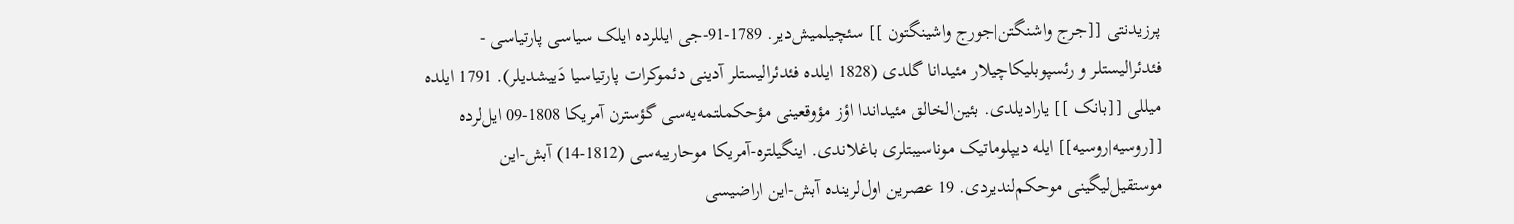پرزیدنتی [[جرج واشنگتن|جورج واشینگتون ]] سئچیلمیش‌دیر. 1789-91-جی ایللرده ایلک سیاسی پارتیاسی - فئدئرالیستلر و رئسپوبلیکاچیلار مئیدانا گلدی (1828 ایلده فئدئرالیستلر آدینی دئموکرات پارتیاسیا دَ‌ییشدیلر). 1791 ایلده میللی [[بانک ]] یارادیلدی. بئین‌الخالق مئیداندا اؤز مؤوقعینی مؤحکملتمه‌یه‌سی گؤسترن آمریکا 1808-09 ایل‌لرده [[روسیه|روسیه]] ایله دیپلوماتیک موناسیبتلری باغلاندی. اینگیلتره-آمریکا موحاریبه‌سی (1812-14) آبش-این موستقیل‌لیگینی موحکم‌لندیردی. 19 عصرین اول‌لرینده آبش-این اراضیسی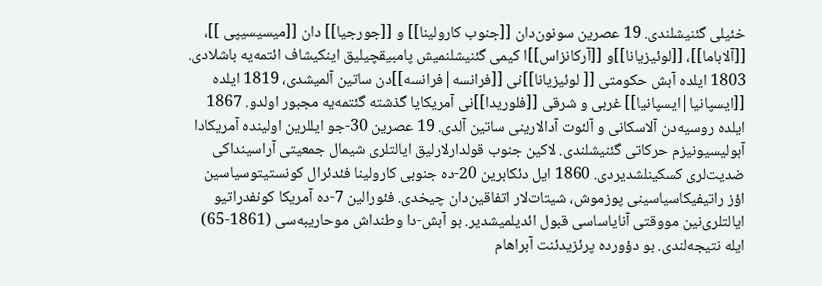خئیلی گئنیشلندی. 19 عصرین سونون‌دان [[جنوب کارولینا]] و [[جورجیا]] دان [[میسیسیپی ]]، [[آلاباما]]، [[لوئیزیانا]]و [[آرکانزاس]]ا کیمی گئنیشلنمیش پامبیقچیلیق اینکیشاف ائتمه‌یه باشلادی. 1803 ایلده آبش حکومتی [[ لوئیزیانا]]نی [[فرانسه|فرانسه]]دن ساتین آلمیشدی، 1819 ایلده [[ایسپانیا|ایسپانیا]] غربی و شرقی [[فلوریدا]]نی آمریکایا گذشته گئتمه‌یه مجبور اولدو. 1867 ایلده روسیه‌دن آلاسکانی و آلئوت آدالارینی ساتین آلدی. 19 عصرین 30-جو ایللرین اولینده آمریکادا آبولیسیونیزم حرکاتی گئنیشلندی. لاکین جنوب قولدارلارلیق ایالتلری شیمال جمعیتی آراسینداکی ضدیت‌لری کسکینلشدیردی. 1860 ایل دئکابرین 20-ده جنوبی کارولینا فئدئرال کونستیتوسیاسین اؤز راتیفیکاسیاسینی پوزموش، شیتات‌لار اتفاقین‌دان چیخدی. فئورالین 7-ده آمریکا کونفدراتیو ایالتلری‌نین مووقتی آنایاساسی قبول ائدیلمیشدیر. بو آبش-دا وطنداش موحاریبه‌سی (1861-65) ایله نتیجه‌لندی. بو دؤورده پرئزیدئنت آبراهام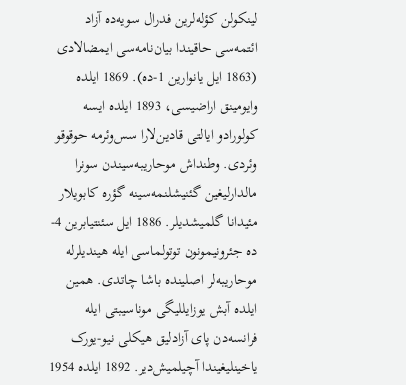لینکولن کؤله‌لرین فدرال سویه‌ده آزاد ائتمه‌سی حاقیندا بیان‌نامه‌سی ایمضالادی (1863 ایل یانوارین 1-ده). 1869 ایلده وایومینق اراضیسی، 1893 ایلده ایسه کولورادو ایالتی قادین‌لارا سس‌وئرمه حوقوقو وئردی. وطنداش موحاریبه‌سیندن سونرا مالدارلیغین گئنیشلنمه‌سینه گؤره کابویلار مئیدانا گلمیشدیلر. 1886 ایل سئنتیابرین 4-ده جئرونیمونون توتولماسی ایله هیندیلرله موحاریبه‌لر اصلینده باشا چاتدی. همین ایلده آبش یوزایللیگی موناسیبتی ایله فرانسه‌دن پای آزادلیق هیکلی نیو-یورک یاخینلیغیندا آچیلمیش‌دیر. 1892 ایلده 1954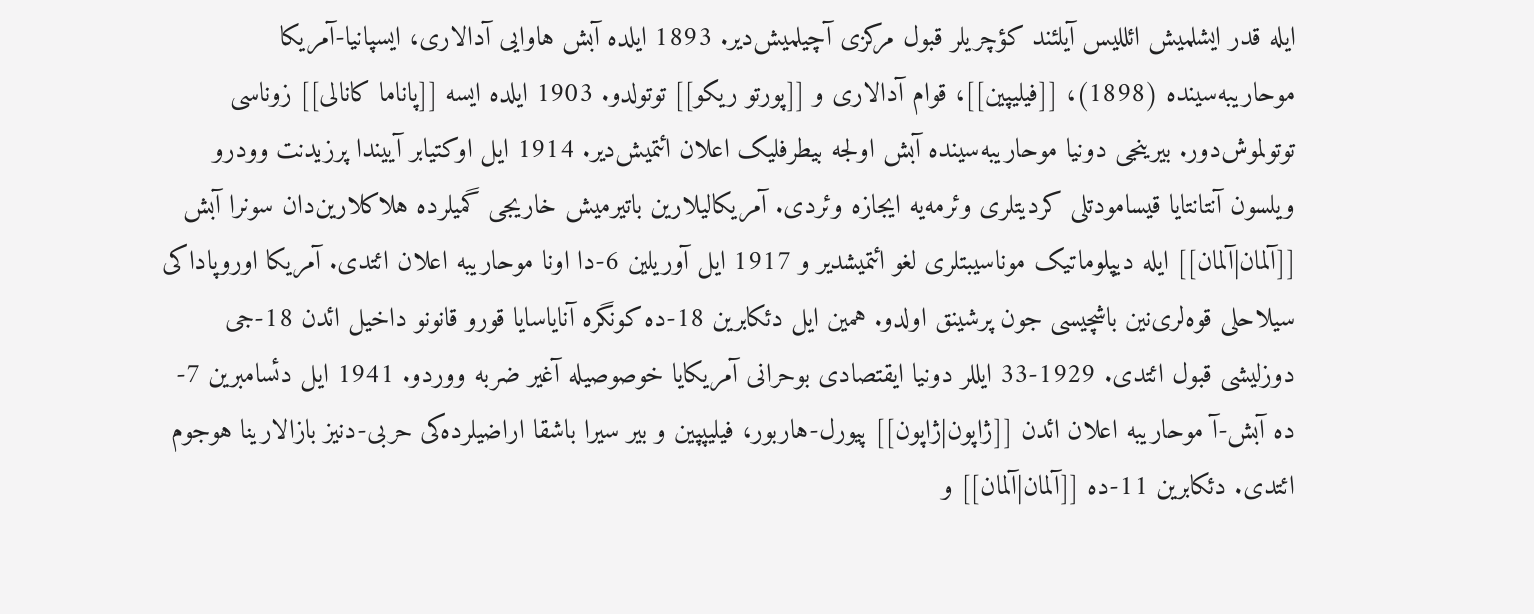ایله قدر ایشلمیش ائللیس آیلئند كؤچریلر قبول مرکزی آچیلمیش‌دیر. 1893 ایلده آبش هاوایی آدالاری، ایسپانیا-آمریکا موحاریبه‌سینده (1898)، [[فیلیپین]]، قوام آدالاری و [[پورتو ریکو]] توتولدو. 1903 ایلده ایسه [[پاناما کانالی]] زوناسی توتولموش‌دور. بیرینجی دونیا موحاریبه‌سینده آبش اولجه بیطرفلیک اعلان ائتمیش‌دیر. 1914 ایل اوکتیابر آییندا پرزیدنت وودرو ویلسون آنتانتایا قیسامودتلی کردیتلری وئرمه‌یه ایجازه وئردی. آمریکالیلارین باتیرمیش خاریجی گمیلرده هلاکلارین‌دان سونرا آبش [[آلمان|آلمان]] ایله دیپلوماتیک موناسیبتلری لغو ائتمیشدیر و 1917 ایل آوریلین 6-دا اونا موحاریبه اعلان ائتدی. آمریکا اوروپاداکی سیلاحلی قوه‌لری‌نین باشچیسی جون پرشینق اولدو. همین ایل دئکابرین 18-ده کونگره آنایاسایا قورو قانونو داخیل ائدن 18-جی دوزلیشی قبول ائتدی. 1929-33 ایللر دونیا ایقتصادی بوحرانی آمریکایا خوصوصیله آغیر ضربه ووردو. 1941 ایل دئسامبرین 7-ده آبش-آ موحاریبه اعلان ائدن [[ژاپون|ژاپون]] پیورل-هاربور، فیلیپپین و بیر سیرا باشقا اراضیلرده‌کی حربی-دنیز بازالارینا هوجوم ائتدی. دئکابرین 11-ده [[آلمان|آلمان]] و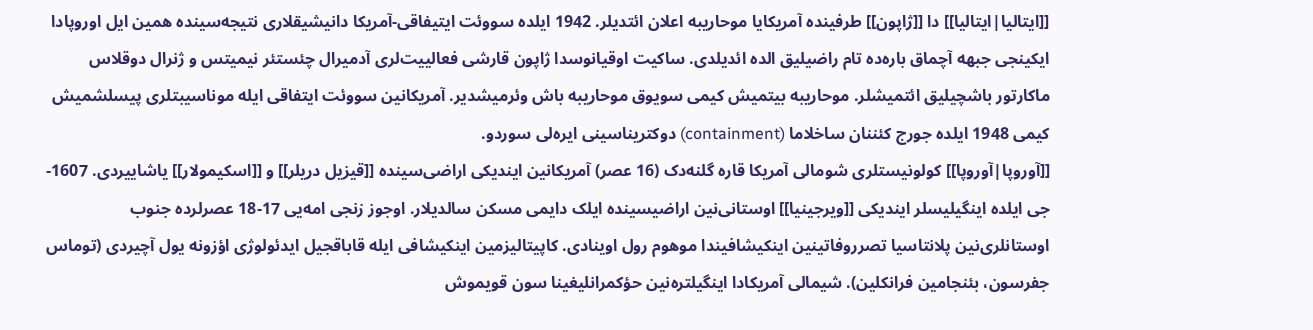[[ایتالیا|ایتالیا]] دا [[ژاپون]] طرفینده آمریکایا موحاریبه اعلان ائتدیلر. 1942 ایلده سووئت ایتیفاقی-آمریکا دانیشیقلاری نتیجه‌سینده همین ایل اوروپادا ایکینجی جبهه آچماق باره‌ده تام راضیلیق الده ائدیلدی. ساکیت اوقیانوسدا ژاپون قارشی فعالییت‌لری آدمیرال چئستئر نیمیتس و ژنرال دوقلاس ماکارتور باشچیلیق ائتمیشلر. موحاریبه بیتمیش کیمی سویوق موحاریبه باش وئرمیشدیر. آمریکانین سووئت ایتفاقی ایله موناسیبتلری پیسلشمیش کیمی 1948 ایلده جورج کئننان ساخلاما (containment) دوکتریناسینی ایره‌لی سوردو.
[[آوروپا|آوروپا]] کولونیستلری شومالی آمریکا قاره گلنه‌دک (16 عصر) آمریکانین ایندیکی اراضی‌سینده [[قیزیل دریلر]] و [[اسکیمولار]] یاشاییردی. 1607-جی ایلده اینگیلیسلر ایندیکی [[ویرجینیا]] اوستانی‌نین اراضیسینده ایلک دایمی مسکن سالدیلار. اوجوز زنجی امه‌یی 17-18 عصرلرده جنوب اوستانلری‌نین پلانتاسیا تصرروفاتینین اینکیشافیندا موهوم رول اوینادی. کاپیتالیزمین اینکیشافی ایله قاباقجیل ایدئولوژی اؤزونه یول آچیردی (توماس جفرسون، بئنجامین فرانکلین). شیمالی آمریکادا اینگیلتره‌نین حؤکمرانلیغینا سون قویموش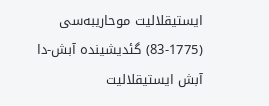ایستیقلالیت موحاریبه‌سی (1775-83) گئدیشینده آبش-دا آبش ایستیقلالیت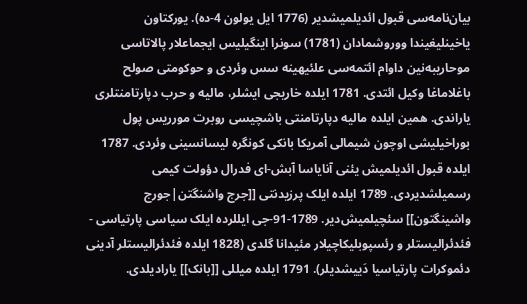بیان‌نامه‌سی قبول ائدیلمیشدیر (1776 ایل یولون 4-ده). یورکتاون یاخینلیغیندا ووروشمادان (1781) سونرا اینگیلیس ایجماعلار پالاتاسی موحاریبه‌نین داوام ائتمه‌سی علئیهینه سس وئردی و حوکومتی صولح باغلاماغا وکیل ائتدی. 1781 ایلده خاریجی ایشلر، مالیه و حرب دپارتامنتلری یاراندی. همین ایلده مالیه دپارتامنتی باشچیسی روبرت مورریس پول بوراخیلیشی اوچون شیمالی آمریکا بانکی کونگره لیسانسینی وئردی. 1787 ایلده قبول ائدیلمیش یئنی آنایاسا آبش-ای فدرال دؤولت کیمی رسمیلشدیردی. 1789 ایلده ایلک پرزیدنتی [[جرج واشنگتن|جورج واشینگتون]] سئچیلمیش‌دیر. 1789-91-جی ایللرده ایلک سیاسی پارتیاسی - فئدئرالیستلر و رئسپوبلیکاچیلار مئیدانا گلدی (1828 ایلده فئدئرالیستلر آدینی دئموکرات پارتیاسیا دَ‌ییشدیلر). 1791 ایلده میللی [[بانک]] یارادیلدی.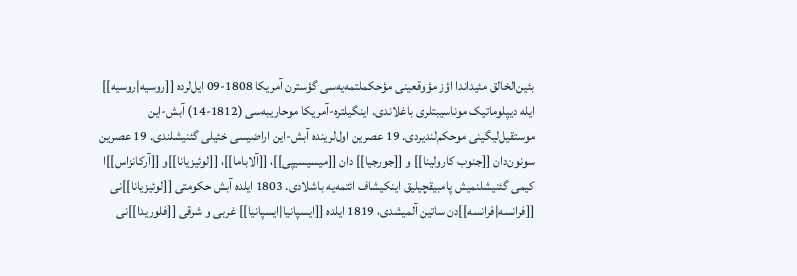بئین‌الخالق مئیداندا اؤز مؤوقعینی مؤحکملتمه‌یه‌سی گؤسترن آمریکا 1808-09 ایل‌لرده [[روسیه|روسیه]] ایله دیپلوماتیک موناسیبتلری باغلاندی. اینگیلتره-آمریکا موحاریبه‌سی (1812-14) آبش-این موستقیل‌لیگینی موحکم‌لندیردی. 19 عصرین اول‌لرینده آبش-این اراضیسی خئیلی گئنیشلندی. 19 عصرین سونون‌دان [[جنوب کارولینا]] و [[جورجیا]] دان [[میسیسیپی]]، [[آلاباما]]، [[لوئیزیانا]]و [[آرکانزاس]]ا کیمی گئنیشلنمیش پامبیقچیلیق اینکیشاف ائتمه‌یه باشلادی. 1803 ایلده آبش حکومتی [[لوئیزیانا]]نی [[فرانسه|فرانسه]]دن ساتین آلمیشدی، 1819 ایلده [[ایسپانیا|ایسپانیا]] غربی و شرقی [[فلوریدا]]نی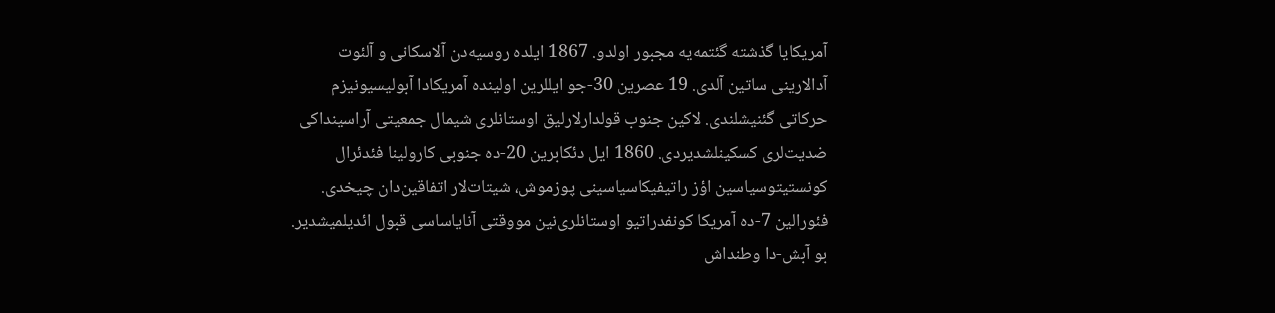آمریکایا گذشته گئتمه‌یه مجبور اولدو. 1867 ایلده روسیه‌دن آلاسکانی و آلئوت آدالارینی ساتین آلدی. 19 عصرین 30-جو ایللرین اولینده آمریکادا آبولیسیونیزم حرکاتی گئنیشلندی. لاکین جنوب قولدارلارلیق اوستانلری شیمال جمعیتی آراسینداکی ضدیت‌لری کسکینلشدیردی. 1860 ایل دئکابرین 20-ده جنوبی کارولینا فئدئرال کونستیتوسیاسین اؤز راتیفیکاسیاسینی پوزموش، شیتات‌لار اتفاقین‌دان چیخدی. فئورالین 7-ده آمریکا کونفدراتیو اوستانلری‌نین مووقتی آنایاساسی قبول ائدیلمیشدیر. بو آبش-دا وطنداش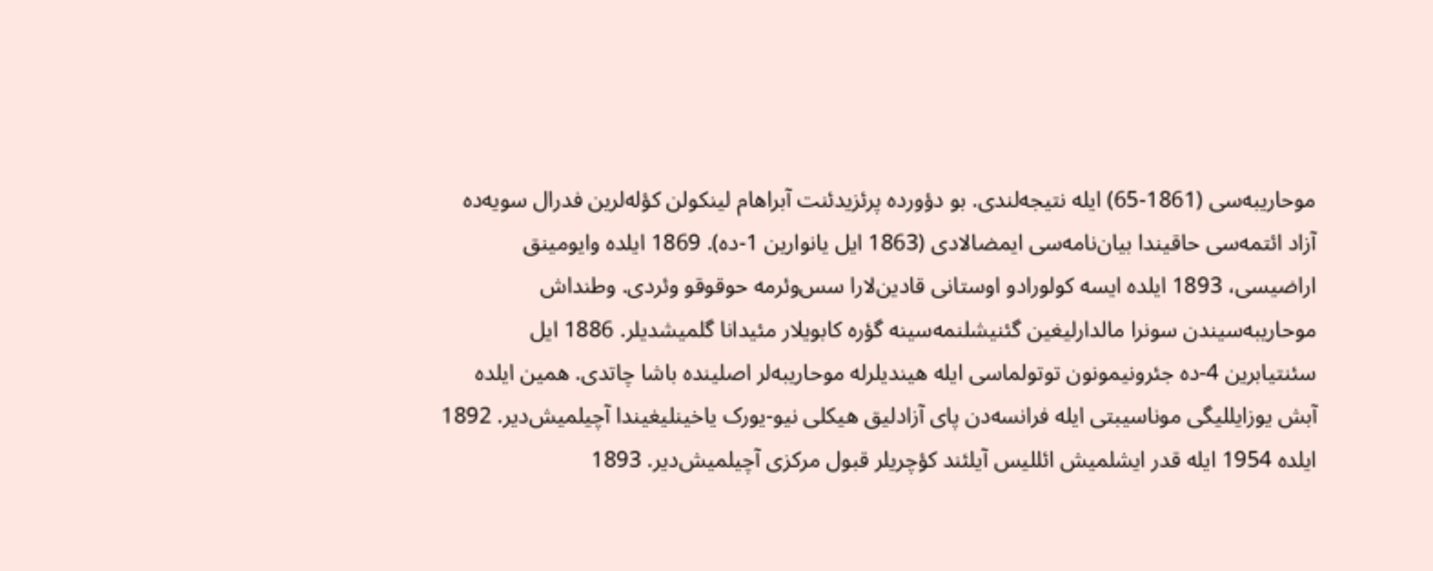موحاریبه‌سی (1861-65) ایله نتیجه‌لندی. بو دؤورده پرئزیدئنت آبراهام لینکولن کؤله‌لرین فدرال سویه‌ده آزاد ائتمه‌سی حاقیندا بیان‌نامه‌سی ایمضالادی (1863 ایل یانوارین 1-ده). 1869 ایلده وایومینق اراضیسی، 1893 ایلده ایسه کولورادو اوستانی قادین‌لارا سس‌وئرمه حوقوقو وئردی. وطنداش موحاریبه‌سیندن سونرا مالدارلیغین گئنیشلنمه‌سینه گؤره کابویلار مئیدانا گلمیشدیلر. 1886 ایل سئنتیابرین 4-ده جئرونیمونون توتولماسی ایله هیندیلرله موحاریبه‌لر اصلینده باشا چاتدی. همین ایلده آبش یوزایللیگی موناسیبتی ایله فرانسه‌دن پای آزادلیق هیکلی نیو-یورک یاخینلیغیندا آچیلمیش‌دیر. 1892 ایلده 1954 ایله قدر ایشلمیش ائللیس آیلئند كؤچریلر قبول مرکزی آچیلمیش‌دیر. 1893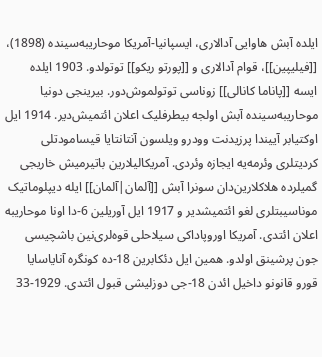ایلده آبش هاوایی آدالاری، ایسپانیا-آمریکا موحاریبه‌سینده (1898)، [[فیلیپین]]، قوام آدالاری و [[پورتو ریکو]] توتولدو. 1903 ایلده ایسه [[پاناما کانالی]] زوناسی توتولموش‌دور. بیرینجی دونیا موحاریبه‌سینده آبش اولجه بیطرفلیک اعلان ائتمیش‌دیر. 1914 ایل اوکتیابر آییندا پرزیدنت وودرو ویلسون آنتانتایا قیسامودتلی کردیتلری وئرمه‌یه ایجازه وئردی. آمریکالیلارین باتیرمیش خاریجی گمیلرده هلاکلارین‌دان سونرا آبش [[آلمان|آلمان]] ایله دیپلوماتیک موناسیبتلری لغو ائتمیشدیر و 1917 ایل آوریلین 6-دا اونا موحاریبه اعلان ائتدی. آمریکا اوروپاداکی سیلاحلی قوه‌لری‌نین باشچیسی جون پرشینق اولدو. همین ایل دئکابرین 18-ده کونگره آنایاسایا قورو قانونو داخیل ائدن 18-جی دوزلیشی قبول ائتدی. 1929-33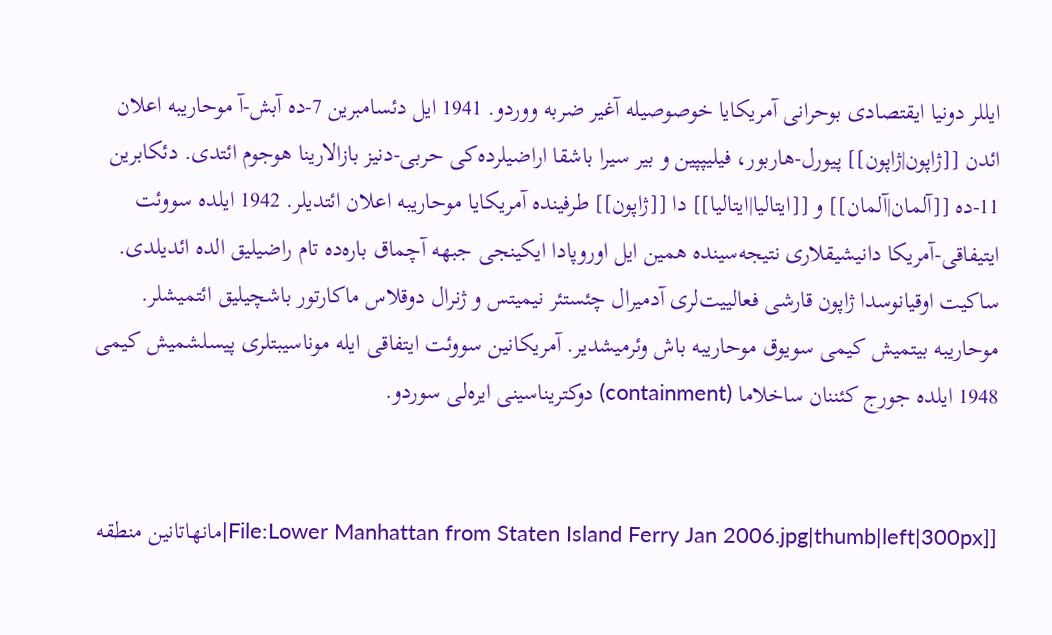ایللر دونیا ایقتصادی بوحرانی آمریکایا خوصوصیله آغیر ضربه ووردو. 1941 ایل دئسامبرین 7-ده آبش-آ موحاریبه اعلان ائدن [[ژاپون|ژاپون]] پیورل-هاربور، فیلیپپین و بیر سیرا باشقا اراضیلرده‌کی حربی-دنیز بازالارینا هوجوم ائتدی. دئکابرین 11-ده [[آلمان|آلمان]] و [[ایتالیا|ایتالیا]] دا [[ژاپون]] طرفینده آمریکایا موحاریبه اعلان ائتدیلر. 1942 ایلده سووئت ایتیفاقی-آمریکا دانیشیقلاری نتیجه‌سینده همین ایل اوروپادا ایکینجی جبهه آچماق باره‌ده تام راضیلیق الده ائدیلدی. ساکیت اوقیانوسدا ژاپون قارشی فعالییت‌لری آدمیرال چئستئر نیمیتس و ژنرال دوقلاس ماکارتور باشچیلیق ائتمیشلر. موحاریبه بیتمیش کیمی سویوق موحاریبه باش وئرمیشدیر. آمریکانین سووئت ایتفاقی ایله موناسیبتلری پیسلشمیش کیمی 1948 ایلده جورج کئننان ساخلاما (containment) دوکتریناسینی ایره‌لی سوردو.


[[File:Lower Manhattan from Staten Island Ferry Jan 2006.jpg|thumb|left|300px|مانهاتانین منطقه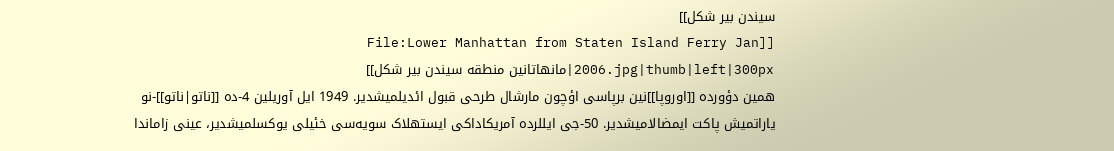سیندن بیر شکل]]
[[File:Lower Manhattan from Staten Island Ferry Jan 2006.jpg|thumb|left|300px|مانهاتانین منطقه سیندن بیر شکل]]
همین دؤورده [[اوروپا]]نین برپاسی اؤچون مارشال طرحی قبول ائدیلمیشدیر. 1949 ایل آوریلین 4-ده [[ناتو|ناتو]]-نو یاراتمیش پاکت ایمضالامیشدیر. 50-جی ایللرده آمریکاداکی ایستهلاک سویه‌سی خئیلی یوکسلمیشدیر، عینی زاماندا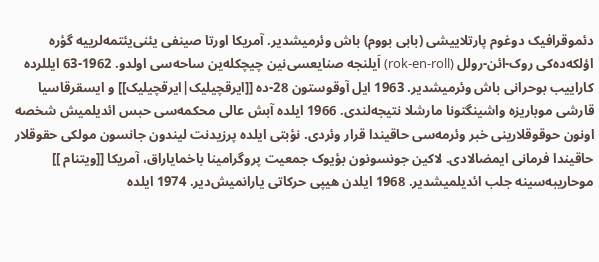دئموقرافیک دوغوم پارتلاییشی (بابی بووم) باش وئرمیشدیر. آمریکا اورتا صینفی یئنی‌یئتمه‌لرییه گؤره اؤلکه‌ده‌کی روک-ائن-رولل (rok-en-roll) اَیلنجه صنایعسی‌نین چیچکله‌ین ساحه‌سی اولدو. 1962-63 ایللرده کاراییب بوحرانی باش وئرمیشدیر. 1963 ایل آوقوستون 28-ده [[ایرقچیلیک|ایرقچیلیک]] و ایسقرقاسیا قارشی موباریزه واشینگتونا مارشلا نتیجه‌لندی. 1966 ایلده آبش عالی محکمه‌سی حبس ائدیلمیش شخصه اونون حوقوقلارینی خبر وئرمه‌سی حاقیندا قرار وئردی. نؤبتی ایلده پرزیدنت لیندون جانسون مولکی حقوقلار حاقیندا فرمانی ایمضالادی. لاکین جونسونون بؤیوک جمعیت پروگرامینا باخمایاراق، آمریکا [[ویتنام ]] موحاریبه‌سینه جلب ائدیلمیشدیر. 1968 ایلدن هیپی حرکاتی یارانمیش‌دیر. 1974 ایلده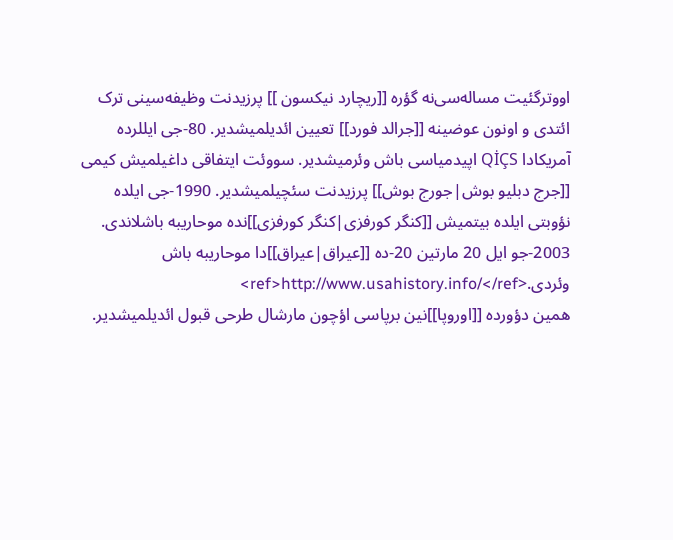اووترگئیت مساله‌سی‌نه گؤره [[ریچارد نیکسون ]] پرزیدنت وظیفه‌سینی ترک ائتدی و اونون عوضینه [[جرالد فورد]] تعیین ائدیلمیشدیر. 80-جی ایللرده آمریکادا QİÇS اپیدمیاسی باش وئرمیشدیر. سووئت ایتفاقی داغیلمیش کیمی [[جرج دبلیو بوش|جورج بوش]] پرزیدنت سئچیلمیشدیر. 1990-جی ایلده نؤوبتی ایلده بیتمیش [[کنگر کورفزی|کنگر کورفزی]]نده موحاریبه باشلاندی. 2003-جو ایل 20 مارتین 20-ده [[عیراق|عیراق]]دا موحاریبه باش وئردی.<ref>http://www.usahistory.info/</ref>
همین دؤورده [[اوروپا]]نین برپاسی اؤچون مارشال طرحی قبول ائدیلمیشدیر.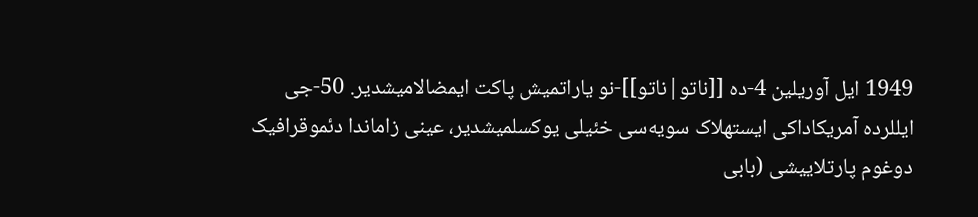1949 ایل آوریلین 4-ده [[ناتو|ناتو]]-نو یاراتمیش پاکت ایمضالامیشدیر. 50-جی ایللرده آمریکاداکی ایستهلاک سویه‌سی خئیلی یوکسلمیشدیر، عینی زاماندا دئموقرافیک دوغوم پارتلاییشی (بابی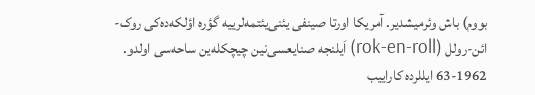بووم) باش وئرمیشدیر. آمریکا اورتا صینفی یئنی‌یئتمه‌لرییه گؤره اؤلکه‌ده‌کی روک-ائن-رولل (rok-en-roll) اَیلنجه صنایعسی‌نین چیچکله‌ین ساحه‌سی اولدو. 1962-63 ایللرده کاراییب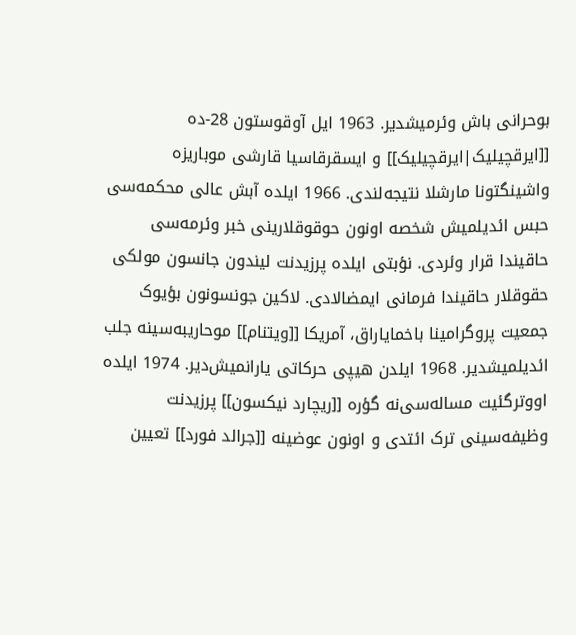بوحرانی باش وئرمیشدیر. 1963 ایل آوقوستون 28-ده [[ایرقچیلیک|ایرقچیلیک]] و ایسقرقاسیا قارشی موباریزه واشینگتونا مارشلا نتیجه‌لندی. 1966 ایلده آبش عالی محکمه‌سی حبس ائدیلمیش شخصه اونون حوقوقلارینی خبر وئرمه‌سی حاقیندا قرار وئردی. نؤبتی ایلده پرزیدنت لیندون جانسون مولکی حقوقلار حاقیندا فرمانی ایمضالادی. لاکین جونسونون بؤیوک جمعیت پروگرامینا باخمایاراق، آمریکا [[ویتنام]] موحاریبه‌سینه جلب ائدیلمیشدیر. 1968 ایلدن هیپی حرکاتی یارانمیش‌دیر. 1974 ایلده اووترگئیت مساله‌سی‌نه گؤره [[ریچارد نیکسون]] پرزیدنت وظیفه‌سینی ترک ائتدی و اونون عوضینه [[جرالد فورد]] تعیین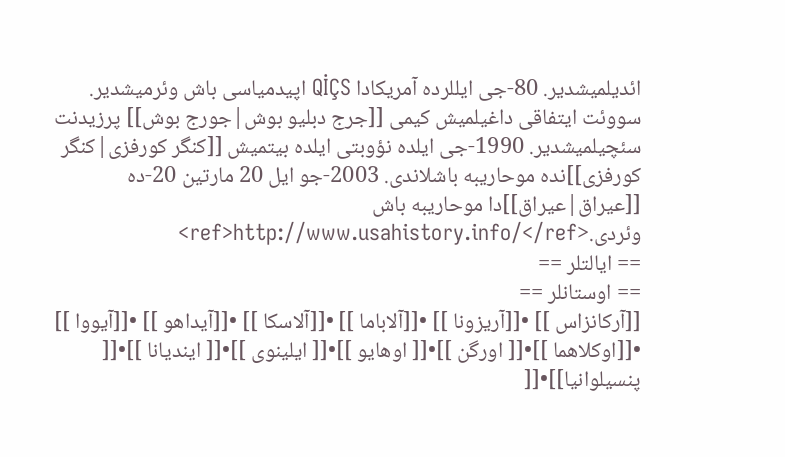ائدیلمیشدیر. 80-جی ایللرده آمریکادا QİÇS اپیدمیاسی باش وئرمیشدیر. سووئت ایتفاقی داغیلمیش کیمی [[جرج دبلیو بوش|جورج بوش]] پرزیدنت سئچیلمیشدیر. 1990-جی ایلده نؤوبتی ایلده بیتمیش [[کنگر کورفزی|کنگر کورفزی]]نده موحاریبه باشلاندی. 2003-جو ایل 20 مارتین 20-ده [[عیراق|عیراق]]دا موحاریبه باش وئردی.<ref>http://www.usahistory.info/</ref>
== ایالتلر ==
== اوستانلر ==
[[آرکانزاس ]] •[[آریزونا ]] •[[آلاباما ]] •[[آلاسکا ]] •[[آیداهو ]] •[[آیووا ]] •[[اوکلاهما ]]•[[ اورگن ]]•[[ اوهایو ]]•[[ ایلینوی ]]•[[ ایندیانا ]]•[[ پنسیلوانیا]]•[[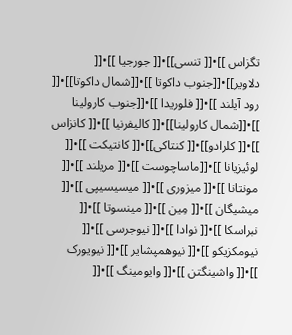تگزاس ]]•[[ تنسی]]•[[ جورجیا ]]•[[ دلاویر]]•[[جنوب داکوتا ]]•[[شمال داکوتا]]•[[ رود آیلند ]]•[[ فلوریدا ]]•[[جنوب کارولینا ]]•[[شمال کارولینا]]•[[ کالیفرنیا ]]•[[ کانزاس ]]•[[ کلرادو]]•[[ کنتاکی]]•[[ کانتیکت ]]•[[ لوئیزیانا ]]•[[ماساچوست ]]•[[ مریلند ]]•[[ مونتانا ]]•[[ میزوری ]]•[[ میسیسیپی ]]•[[ میشیگان ]]•[[ مِین ]]•[[ مینسوتا ]]•[[ نبراسکا ]]•[[ نوادا ]]•[[ نیوجرسی ]]•[[ نیومکزیکو ]]•[[ نیوهمپشایر ]]•[[ نیویورک ]]•[[ واشینگتن ]]•[[ وایومینگ ]]•[[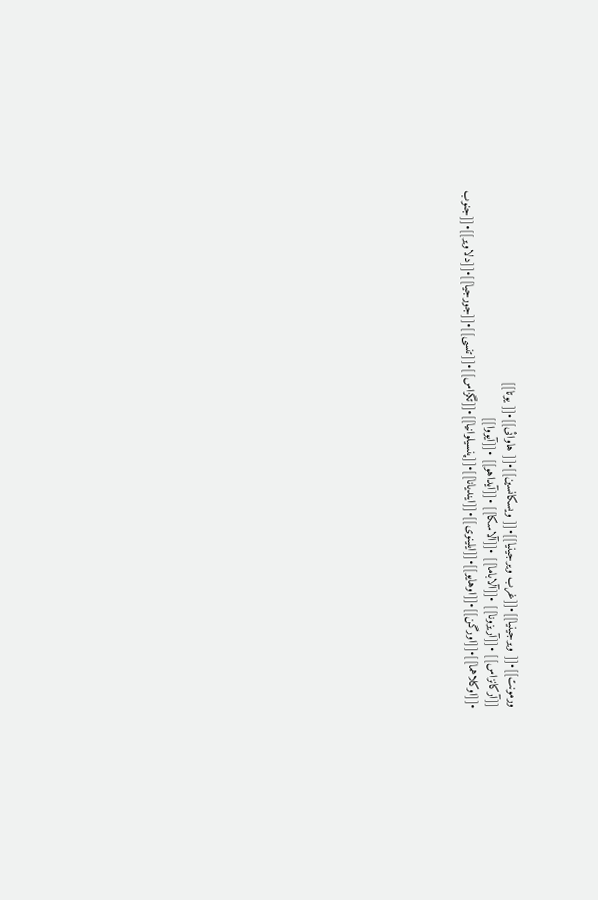ورمونت]]•[[ ویرجینیا]]•[[غرب ویرجینیا]]•[[ ویسکانسین]]•[[ هاوائی]]•[[ یوتا]]
[[آرکانزاس]] •[[آریزونا]] •[[آلاباما]] •[[آلاسکا]] •[[آیداهو]] •[[آیووا]] •[[اوکلاهما]]•[[اورگن]]•[[اوهایو]]•[[ایلینوی]]•[[ایندیانا]]•[[پنسیلوانیا]]•[[تگزاس]]•[[تنسی]]•[[جورجیا]]•[[دلاویر]]•[[جنوب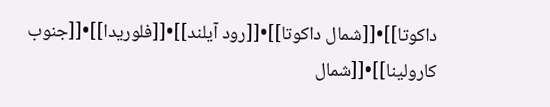داکوتا]]•[[شمال داکوتا]]•[[رود آیلند]]•[[فلوریدا]]•[[جنوب کارولینا]]•[[شمال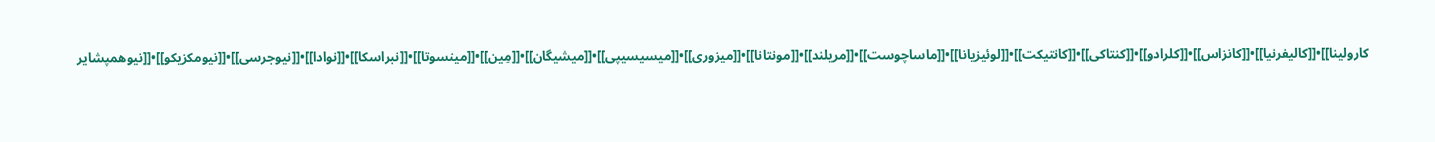کارولینا]]•[[کالیفرنیا]]•[[کانزاس]]•[[کلرادو]]•[[کنتاکی]]•[[کانتیکت]]•[[لوئیزیانا]]•[[ماساچوست]]•[[مریلند]]•[[مونتانا]]•[[میزوری]]•[[میسیسیپی]]•[[میشیگان]]•[[مِین]]•[[مینسوتا]]•[[نبراسکا]]•[[نوادا]]•[[نیوجرسی]]•[[نیومکزیکو]]•[[نیوهمپشایر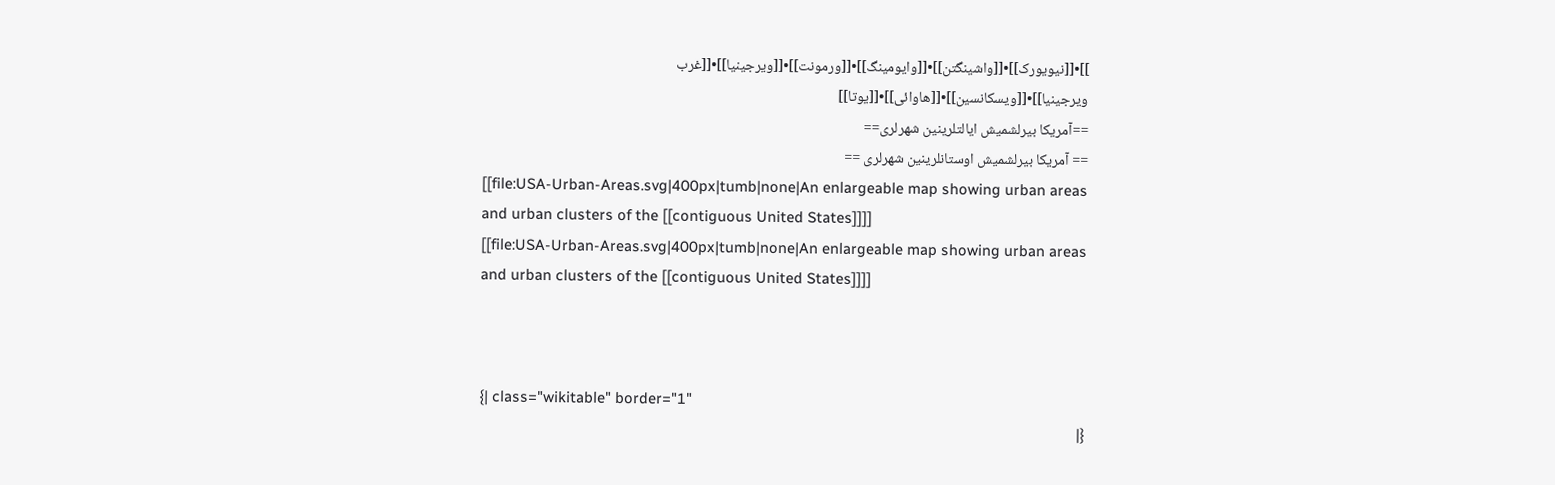]]•[[نیویورک]]•[[واشینگتن]]•[[وایومینگ]]•[[ورمونت]]•[[ویرجینیا]]•[[غرب ویرجینیا]]•[[ویسکانسین]]•[[هاوائی]]•[[یوتا]]
==آمریکا بیرلشمیش ایالتلرینین شهرلری==
== آمریکا بیرلشمیش اوستانلرینین شهرلری ==
[[file:USA-Urban-Areas.svg|400px|tumb|none|An enlargeable map showing urban areas and urban clusters of the [[contiguous United States]]]]
[[file:USA-Urban-Areas.svg|400px|tumb|none|An enlargeable map showing urban areas and urban clusters of the [[contiguous United States]]]]



{| class="wikitable" border="1"
{|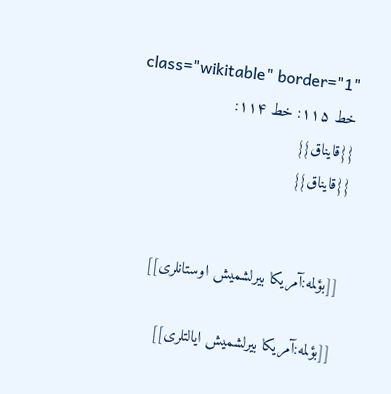class="wikitable" border="1"
خط ۱۱۵: خط ۱۱۴:
{{قایناق}}
{{قایناق}}


[[بؤلمه:آمریکا بیرلشمیش اوستانلری]]

[[بؤلمه:آمریکا بیرلشمیش ایالتلری]]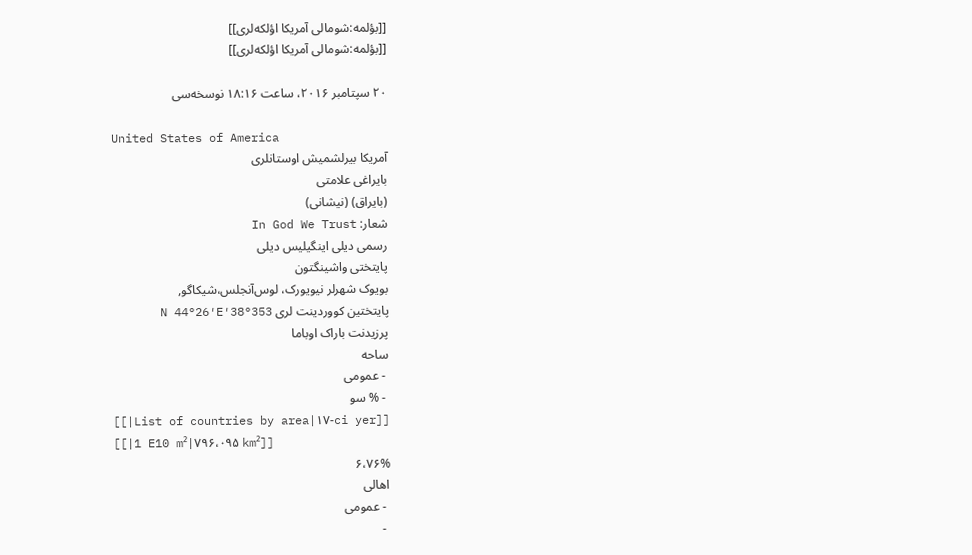[[بؤلمه:شومالی آمریکا اؤلکه‌لری]]
[[بؤلمه:شومالی آمریکا اؤلکه‌لری]]

۲۰ سپتامبر ۲۰۱۶، ساعت ۱۸:۱۶ نوسخه‌سی

United States of America
آمریکا بیرلشمیش اوستانلری
بایراغی علامتی
(بایراق) (نیشانی)
شعار: In God We Trust
رسمی دیلی اینگیلیس دیلی
پایتختی واشینگتون
بویوک شهرلر نیویورک، لوس‌آنجلس،شیکاگو,
پایتختین کووردینت لری 353°38′N 44°26′E
پرزیدنت باراک اوباما
ساحه
 - عمومی
 - % سو
[[|List of countries by area|۱۷-ci yer]]
[[|1 E10 m²|۷۹۶،۰۹۵ km²]]
۶،۷۶%
اهالی
 - عمومی
 -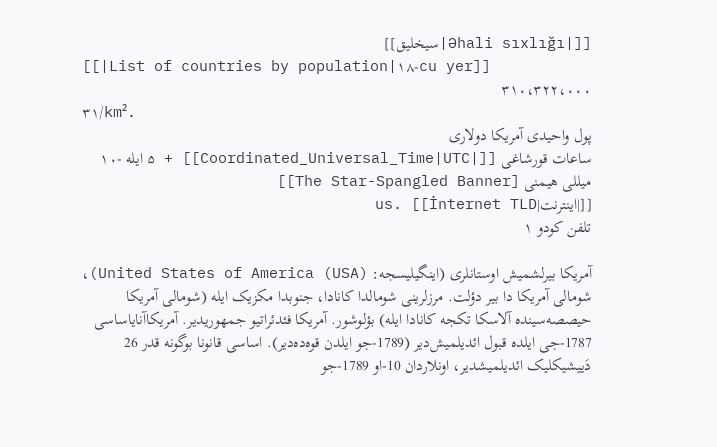[[|Əhali sıxlığı|سیخلیق]]
[[|List of countries by population|۱۸-cu yer]]
۳۱۰،۳۲۲،۰۰۰
۳۱/km².
پول واحیدی آمریکا دولاری
ساعات قورشاغی [[|Coordinated_Universal_Time|UTC]] + ۵ ایله -۱۰
میللی هیمنی [The Star-Spangled Banner]]
[[|اینترنت|İnternet TLD]] .us
تلفن کودو ۱

آمریکا بیرلشمیش اوستانلری (اینگیلیسجه: United States of America (USA))، شومالی آمریکا دا بیر دؤلت. مرزلرینی شومالدا کانادا، جنوبدا مکزیک ایله (شومالی آمریکا حیصصه‌سینده آلاسکا تکجه کانادا ایله) بؤلوشور. آمریکا فئدئراتیو جمهوریدیر. آمریکاآنایاساسی 1787-جی ایلده قبول ائدیلمیش‌دیر (1789-جو ایلدن قوه‌ده‌دیر). اساسی قانونا بوگونه قدر 26 دَییشیکلیک ائدیلمیشدیر، اونلاردان 10-او 1789-جو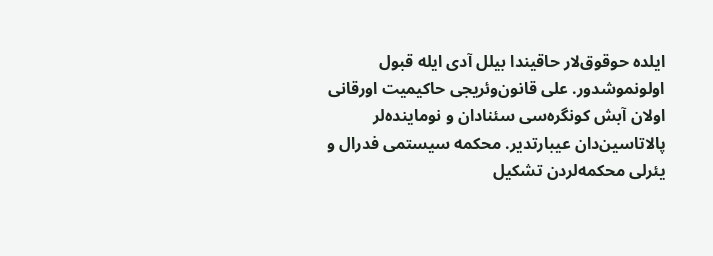ایلده حوقوق‌لار حاقیندا بیلل آدی ایله قبول اولونموشدور. علی قانون‌وئریجی حاکیمیت اورقانی اولان آبش کونگره‌سی سئنادان و نوماینده‌لر پالاتاسین‌دان عیبارتدیر. محکمه سیستمی فدرال و یئرلی محکمه‌لردن تشکیل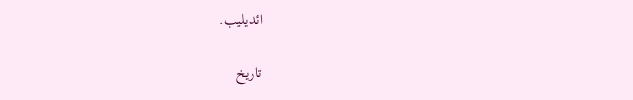ائدیلیب.

تاریخ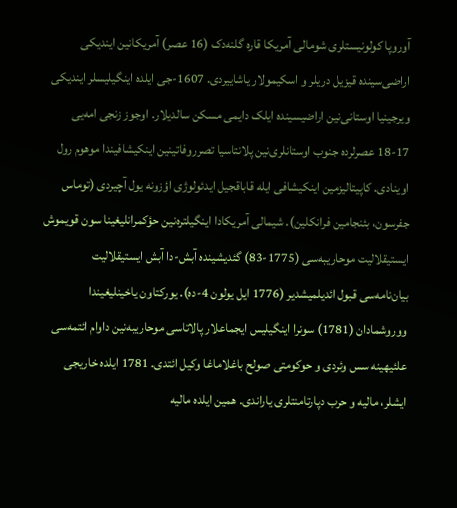آوروپا کولونیستلری شومالی آمریکا قاره گلنه‌دک (16 عصر) آمریکانین ایندیکی اراضی‌سینده قیزیل دریلر و اسکیمولار یاشاییردی. 1607-جی ایلده اینگیلیسلر ایندیکی ویرجینیا اوستانی‌نین اراضیسینده ایلک دایمی مسکن سالدیلار. اوجوز زنجی امه‌یی 17-18 عصرلرده جنوب اوستانلری‌نین پلانتاسیا تصرروفاتینین اینکیشافیندا موهوم رول اوینادی. کاپیتالیزمین اینکیشافی ایله قاباقجیل ایدئولوژی اؤزونه یول آچیردی (توماس جفرسون، بئنجامین فرانکلین). شیمالی آمریکادا اینگیلتره‌نین حؤکمرانلیغینا سون قویموش ایستیقلالیت موحاریبه‌سی (1775-83) گئدیشینده آبش-دا آبش ایستیقلالیت بیان‌نامه‌سی قبول ائدیلمیشدیر (1776 ایل یولون 4-ده). یورکتاون یاخینلیغیندا ووروشمادان (1781) سونرا اینگیلیس ایجماعلار پالاتاسی موحاریبه‌نین داوام ائتمه‌سی علئیهینه سس وئردی و حوکومتی صولح باغلاماغا وکیل ائتدی. 1781 ایلده خاریجی ایشلر، مالیه و حرب دپارتامنتلری یاراندی. همین ایلده مالیه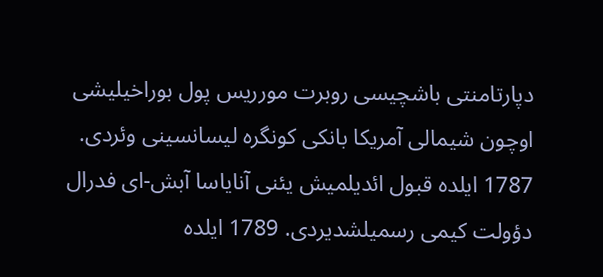دپارتامنتی باشچیسی روبرت مورریس پول بوراخیلیشی اوچون شیمالی آمریکا بانکی کونگره لیسانسینی وئردی. 1787 ایلده قبول ائدیلمیش یئنی آنایاسا آبش-ای فدرال دؤولت کیمی رسمیلشدیردی. 1789 ایلده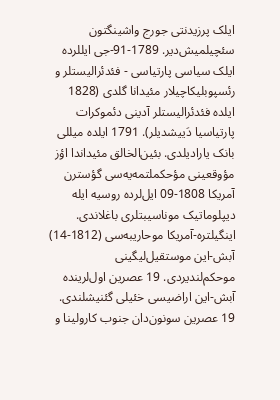ایلک پرزیدنتی جورج واشینگتون سئچیلمیش‌دیر. 1789-91-جی ایللرده ایلک سیاسی پارتیاسی - فئدئرالیستلر و رئسپوبلیکاچیلار مئیدانا گلدی (1828 ایلده فئدئرالیستلر آدینی دئموکرات پارتیاسیا دَ‌ییشدیلر). 1791 ایلده میللی بانک یارادیلدی. بئین‌الخالق مئیداندا اؤز مؤوقعینی مؤحکملتمه‌یه‌سی گؤسترن آمریکا 1808-09 ایل‌لرده روسیه ایله دیپلوماتیک موناسیبتلری باغلاندی. اینگیلتره-آمریکا موحاریبه‌سی (1812-14) آبش-این موستقیل‌لیگینی موحکم‌لندیردی. 19 عصرین اول‌لرینده آبش-این اراضیسی خئیلی گئنیشلندی. 19 عصرین سونون‌دان جنوب کارولینا و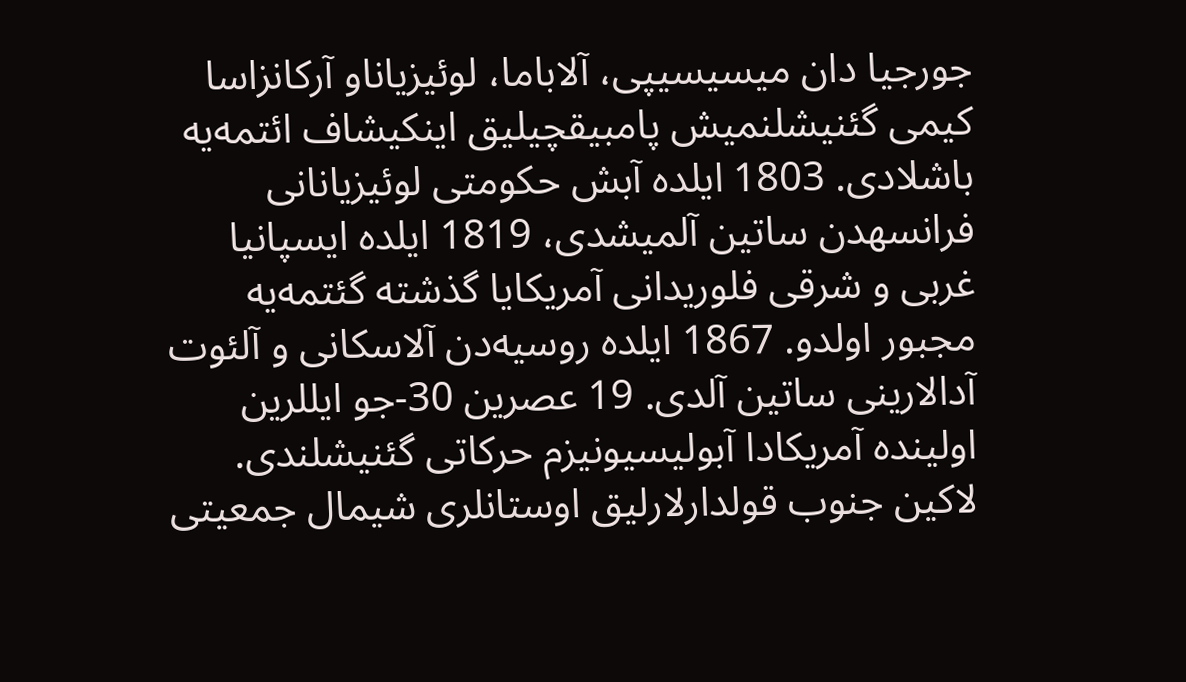جورجیا دان میسیسیپی، آلاباما، لوئیزیاناو آرکانزاسا کیمی گئنیشلنمیش پامبیقچیلیق اینکیشاف ائتمه‌یه باشلادی. 1803 ایلده آبش حکومتی لوئیزیانانی فرانسهدن ساتین آلمیشدی، 1819 ایلده ایسپانیا غربی و شرقی فلوریدانی آمریکایا گذشته گئتمه‌یه مجبور اولدو. 1867 ایلده روسیه‌دن آلاسکانی و آلئوت آدالارینی ساتین آلدی. 19 عصرین 30-جو ایللرین اولینده آمریکادا آبولیسیونیزم حرکاتی گئنیشلندی. لاکین جنوب قولدارلارلیق اوستانلری شیمال جمعیتی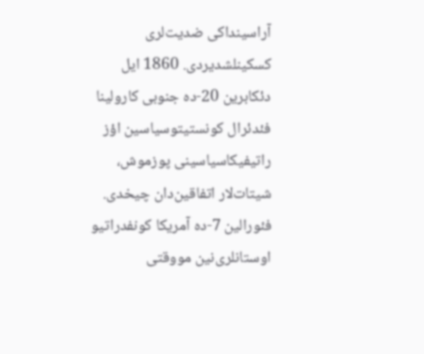آراسینداکی ضدیت‌لری کسکینلشدیردی. 1860 ایل دئکابرین 20-ده جنوبی کارولینا فئدئرال کونستیتوسیاسین اؤز راتیفیکاسیاسینی پوزموش، شیتات‌لار اتفاقین‌دان چیخدی. فئورالین 7-ده آمریکا کونفدراتیو اوستانلری‌نین مووقتی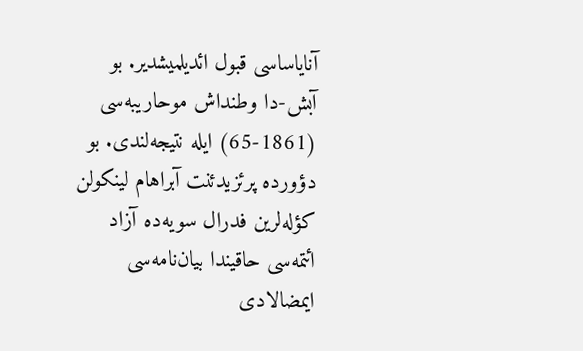آنایاساسی قبول ائدیلمیشدیر. بو آبش-دا وطنداش موحاریبه‌سی (1861-65) ایله نتیجه‌لندی. بو دؤورده پرئزیدئنت آبراهام لینکولن کؤله‌لرین فدرال سویه‌ده آزاد ائتمه‌سی حاقیندا بیان‌نامه‌سی ایمضالادی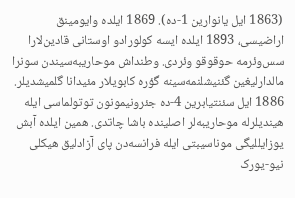(1863 ایل یانوارین 1-ده). 1869 ایلده وایومینق اراضیسی، 1893 ایلده ایسه کولورادو اوستانی قادین‌لارا سس‌وئرمه حوقوقو وئردی. وطنداش موحاریبه‌سیندن سونرا مالدارلیغین گئنیشلنمه‌سینه گؤره کابویلار مئیدانا گلمیشدیلر. 1886 ایل سئنتیابرین 4-ده جئرونیمونون توتولماسی ایله هیندیلرله موحاریبه‌لر اصلینده باشا چاتدی. همین ایلده آبش یوزایللیگی موناسیبتی ایله فرانسه‌دن پای آزادلیق هیکلی نیو-یورک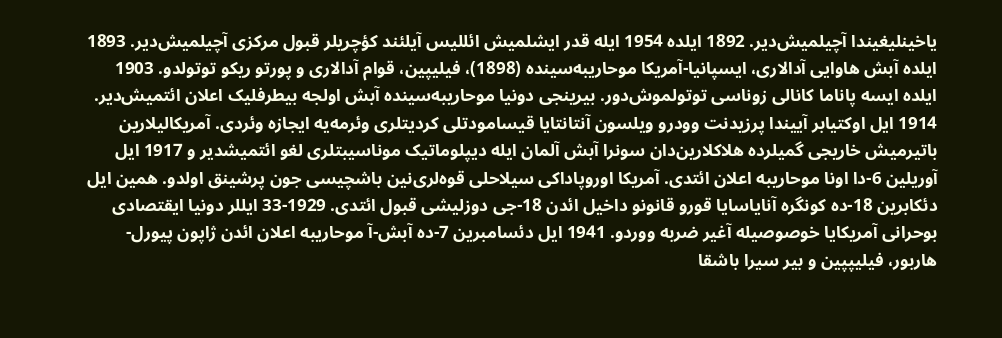یاخینلیغیندا آچیلمیش‌دیر. 1892 ایلده 1954 ایله قدر ایشلمیش ائللیس آیلئند كؤچریلر قبول مرکزی آچیلمیش‌دیر. 1893 ایلده آبش هاوایی آدالاری، ایسپانیا-آمریکا موحاریبه‌سینده (1898)، فیلیپین، قوام آدالاری و پورتو ریکو توتولدو. 1903 ایلده ایسه پاناما کانالی زوناسی توتولموش‌دور. بیرینجی دونیا موحاریبه‌سینده آبش اولجه بیطرفلیک اعلان ائتمیش‌دیر. 1914 ایل اوکتیابر آییندا پرزیدنت وودرو ویلسون آنتانتایا قیسامودتلی کردیتلری وئرمه‌یه ایجازه وئردی. آمریکالیلارین باتیرمیش خاریجی گمیلرده هلاکلارین‌دان سونرا آبش آلمان ایله دیپلوماتیک موناسیبتلری لغو ائتمیشدیر و 1917 ایل آوریلین 6-دا اونا موحاریبه اعلان ائتدی. آمریکا اوروپاداکی سیلاحلی قوه‌لری‌نین باشچیسی جون پرشینق اولدو. همین ایل دئکابرین 18-ده کونگره آنایاسایا قورو قانونو داخیل ائدن 18-جی دوزلیشی قبول ائتدی. 1929-33 ایللر دونیا ایقتصادی بوحرانی آمریکایا خوصوصیله آغیر ضربه ووردو. 1941 ایل دئسامبرین 7-ده آبش-آ موحاریبه اعلان ائدن ژاپون پیورل-هاربور، فیلیپپین و بیر سیرا باشقا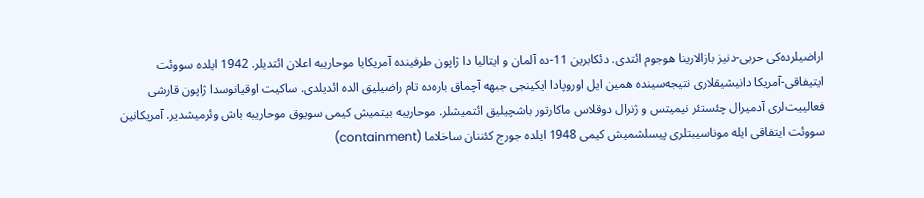اراضیلرده‌کی حربی-دنیز بازالارینا هوجوم ائتدی. دئکابرین 11-ده آلمان و ایتالیا دا ژاپون طرفینده آمریکایا موحاریبه اعلان ائتدیلر. 1942 ایلده سووئت ایتیفاقی-آمریکا دانیشیقلاری نتیجه‌سینده همین ایل اوروپادا ایکینجی جبهه آچماق باره‌ده تام راضیلیق الده ائدیلدی. ساکیت اوقیانوسدا ژاپون قارشی فعالییت‌لری آدمیرال چئستئر نیمیتس و ژنرال دوقلاس ماکارتور باشچیلیق ائتمیشلر. موحاریبه بیتمیش کیمی سویوق موحاریبه باش وئرمیشدیر. آمریکانین سووئت ایتفاقی ایله موناسیبتلری پیسلشمیش کیمی 1948 ایلده جورج کئننان ساخلاما (containment)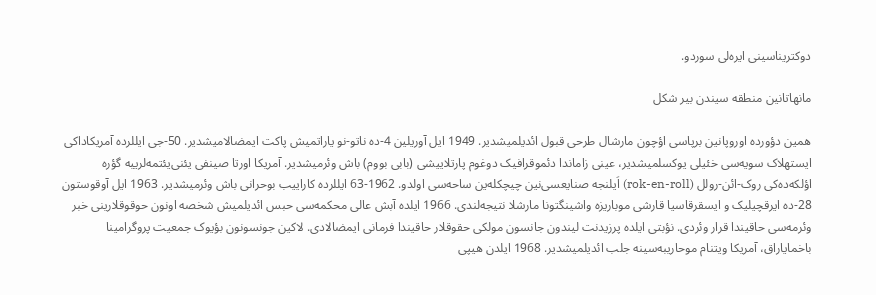دوکتریناسینی ایره‌لی سوردو.

مانهاتانین منطقه سیندن بیر شکل

همین دؤورده اوروپانین برپاسی اؤچون مارشال طرحی قبول ائدیلمیشدیر. 1949 ایل آوریلین 4-ده ناتو-نو یاراتمیش پاکت ایمضالامیشدیر. 50-جی ایللرده آمریکاداکی ایستهلاک سویه‌سی خئیلی یوکسلمیشدیر، عینی زاماندا دئموقرافیک دوغوم پارتلاییشی (بابی بووم) باش وئرمیشدیر. آمریکا اورتا صینفی یئنی‌یئتمه‌لرییه گؤره اؤلکه‌ده‌کی روک-ائن-رولل (rok-en-roll) اَیلنجه صنایعسی‌نین چیچکله‌ین ساحه‌سی اولدو. 1962-63 ایللرده کاراییب بوحرانی باش وئرمیشدیر. 1963 ایل آوقوستون 28-ده ایرقچیلیک و ایسقرقاسیا قارشی موباریزه واشینگتونا مارشلا نتیجه‌لندی. 1966 ایلده آبش عالی محکمه‌سی حبس ائدیلمیش شخصه اونون حوقوقلارینی خبر وئرمه‌سی حاقیندا قرار وئردی. نؤبتی ایلده پرزیدنت لیندون جانسون مولکی حقوقلار حاقیندا فرمانی ایمضالادی. لاکین جونسونون بؤیوک جمعیت پروگرامینا باخمایاراق، آمریکا ویتنام موحاریبه‌سینه جلب ائدیلمیشدیر. 1968 ایلدن هیپی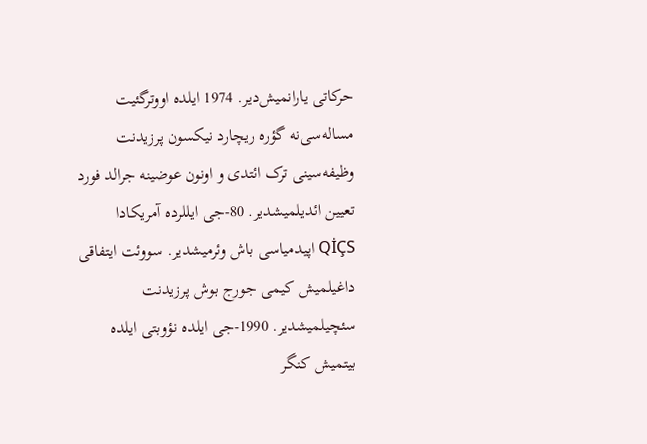حرکاتی یارانمیش‌دیر. 1974 ایلده اووترگئیت مساله‌سی‌نه گؤره ریچارد نیکسون پرزیدنت وظیفه‌سینی ترک ائتدی و اونون عوضینه جرالد فورد تعیین ائدیلمیشدیر. 80-جی ایللرده آمریکادا QİÇS اپیدمیاسی باش وئرمیشدیر. سووئت ایتفاقی داغیلمیش کیمی جورج بوش پرزیدنت سئچیلمیشدیر. 1990-جی ایلده نؤوبتی ایلده بیتمیش کنگر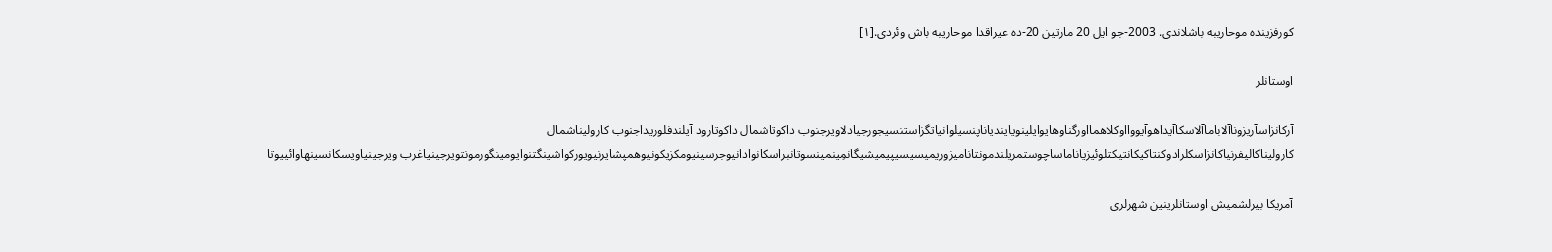کورفزینده موحاریبه باشلاندی. 2003-جو ایل 20 مارتین 20-ده عیراقدا موحاریبه باش وئردی.[۱]

اوستانلر

آرکانزاسآریزوناآلاباماآلاسکاآیداهوآیووااوکلاهمااورگناوهایوایلینویایندیاناپنسیلوانیاتگزاستنسیجورجیادلاویرجنوب داکوتاشمال داکوتارود آیلندفلوریداجنوب کارولیناشمال کارولیناکالیفرنیاکانزاسکلرادوکنتاکیکانتیکتلوئیزیاناماساچوستمریلندمونتانامیزوریمیسیسیپیمیشیگانمِینمینسوتانبراسکانوادانیوجرسینیومکزیکونیوهمپشایرنیویورکواشینگتنوایومینگورمونتویرجینیاغرب ویرجینیاویسکانسینهاوائییوتا

آمریکا بیرلشمیش اوستانلرینین شهرلری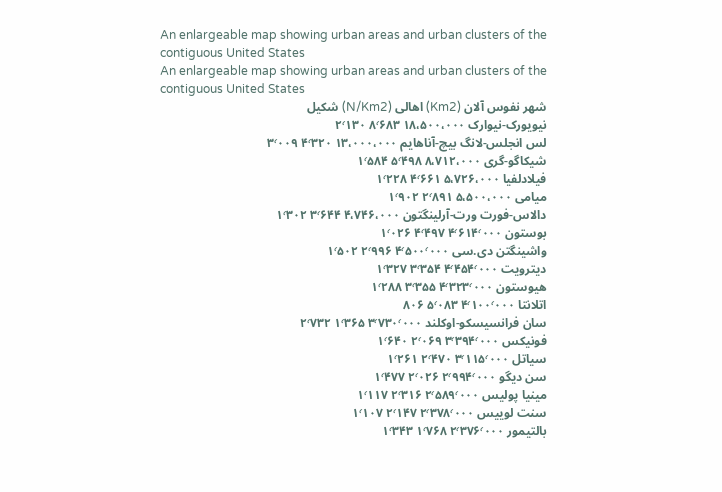An enlargeable map showing urban areas and urban clusters of the contiguous United States
An enlargeable map showing urban areas and urban clusters of the contiguous United States
شهر نفوس آلان (Km2) اهالی (N/Km2) شکیل
نیویورک-نیوارک ۱۸،۵۰۰،۰۰۰ ۸٬۶۸۳ ۲٬۱۳۰
لس انجلس-لانگ بیچ-آناهایم ۱۳،۰۰۰،۰۰۰ ۴٬۳۲۰ ۳٬۰۰۹
شیکاگو-گری ۸،۷۱۲،۰۰۰ ۵٬۴۹۸ ۱٬۵۸۴
فیلادلفیا ۵،۷۲۶،۰۰۰ ۴٬۶۶۱ ۱٬۲۲۸
میامی ۵،۵۰۰،۰۰۰ ۲٬۸۹۱ ۱٬۹۰۲
دالاس-فورت ورت-آرلینگتون ۴،۷۴۶،۰۰۰ ۳٬۶۴۴ ۱٬۳۰۲
بوستون ۴٬۶۱۴٬۰۰۰ ۴٬۴۹۷ ۱٬۰۲۶
واشینگتن دی.سی ۴٬۵۰۰٬۰۰۰ ۲٬۹۹۶ ۱٬۵۰۲
دیترویت ۴٬۴۵۴٬۰۰۰ ۳٬۳۵۴ ۱٬۳۲۷
هیوستون ۴٬۳۲۳٬۰۰۰ ۳٬۳۵۵ ۱٬۲۸۸
اتلانتا ۴٬۱۰۰٬۰۰۰ ۵٬۰۸۳ ۸۰۶
سان فرانسیسکو-اوکلند ۳٬۷۳۰٬۰۰۰ ۱٬۳۶۵ ۲٬۷۳۲
فونیکس ۳٬۳۹۴٬۰۰۰ ۲٬۰۶۹ ۱٬۶۴۰
سیاتل ۳٬۱۱۵٬۰۰۰ ۲٬۴۷۰ ۱٬۲۶۱
سن دیگو ۲٬۹۹۴٬۰۰۰ ۲٬۰۲۶ ۱٬۴۷۷
مینیا پولیس ۲٬۵۸۹٬۰۰۰ ۲٬۳۱۶ ۱٬۱۱۷
سنت لوییس ۲٬۳۷۸٬۰۰۰ ۲٬۱۴۷ ۱٬۱۰۷
بالتیمور ۲٬۳۷۶٬۰۰۰ ۱٬۷۶۸ ۱٬۳۴۳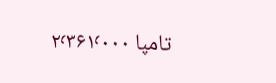تامپا ۲٬۳۶۱٬۰۰۰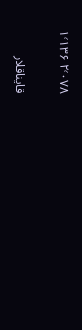۲٬۰۷۸ ۱٬۱۳۶

قایناقلار